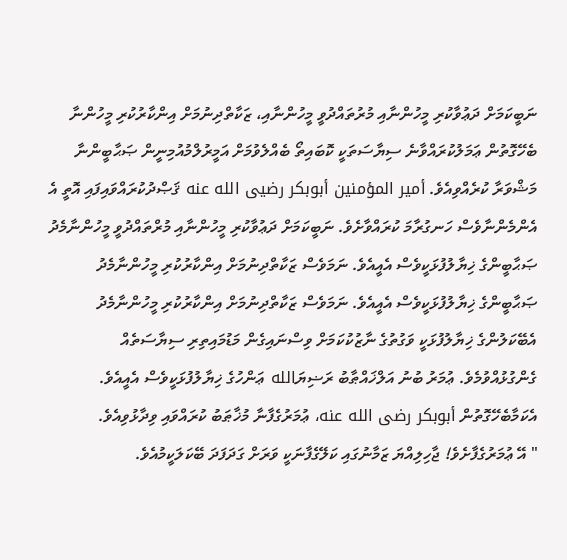ނަބީކަމަށް ދަޢުވާކުރި މީހުންނާއި މުރުތައްދުވީ މީހުންނާއި، ޒަކާތްދިނުމަށް އިންކާރުކުރި މީހުންނާ ބެހޭގޮތުން ޢަމަލުކުރައްވާނެ ސިޔާސަތަކީ ކޮބައިތޯ ބެއްލެވުމަށް އަމީރުލްމުއުމިނީން ޞަޙާބީންނާ މަޝްވަރާ ކުރެއްވިއެވެ. أمير المؤمنين أبوبكر رضيى الله عنه ޤަޞްދުކުރައްވައިފައި އޮތީ އެ އެންމެންނާވެސް ހަނގުރާމަ ކުރައްވާށެވެ. ނަބީކަމަށް ދަޢުވާކުރި މީހުންނާއި މުރްތައްދުވީ މީހުންނާމެދު ޞަޙާބީންގެ ޚިޔާލުފުޅަކީވެސް އެއީއެވެ. ނަމަވެސް ޒަކާތްދިނުމަށް އިންކާރުކުރި މީހުންނާމެދު ޞަޙާބީންގެ ޚިޔާލުފުޅަކީވެސް އެއީއެވެ. ނަމަވެސް ޒަކާތްދިނުމަށް އިންކާރުކުރި މީހުންނާމެދު އެބޭކަލުންގެ ޚިޔާލުފުޅަކީ ވަގުތުގެ ނާޒުކުކަމަށް ވިސްނައިގެން މަޑުމައިތިރި ސިޔާސަތެއް ގެންގުޅުއްވުމެވެ. ޢުމަރު ބުނު އަލްޚައްޠާބު ރަޟިޔަالله ޢަންހުގެ ޚިޔާލުފުޅަކީވެސް އެއީއެވެ. އެކަމާބެހޭގޮތުން أبوبكر رضى الله عنه، ޢުމަރުގެފާނާ މުޚާޠަބު ކުރައްވައި ވިދާޅުވިއެވެ.
" އޭ ޢުމަރުގެފާށެވެ! ޖާހިލިއްޔަ ޒަމާނުގައި ކަލޭގެފާނަކީ ވަރަށް ގަދަފަދަ ބޭކަލަކީމުއެވެ.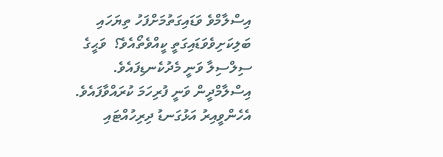އިސްލާމްވެ ވަޑައިގަތުމަށްފަހު ތިޔަހައި ބަލިކަށިވެވަޑައިގަތީ ކީއްވެތޯއެވެ؟  ވަޙީގެ ސިލްސިލާ ވަނީ މެދުކެނޑިފައެވެ. އިސްލާމްދީން ވަނީ ފުރިހަމަ ކުރައްވާފައެވެ. އެހެންވީއިރު އަޅުގަނޑު ދިރިހުއްޓައި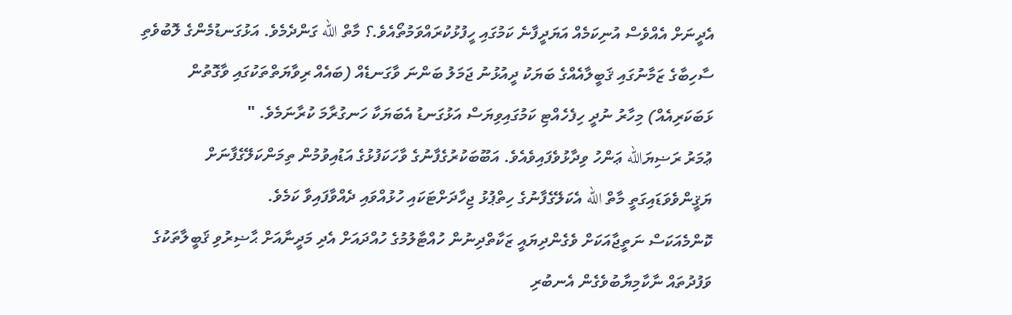އެދީނަށް އެއްވެސް އުނިކަމެއް އަޔަދީފާނެ ކަމުގައި ހީފުޅުކުރައްވަމުތޯއެވެ.؟ މާތް الله ގަންދެމެވެ. އަޅުގަނޑުމެންގެ ލޮބުވެތި ސާހިބާގެ ޒަމާނުގައި ޤަބީލާއެއްގެ ބަޔަކު ދީއުޅުނު ޖަމަލު ބަންނަ ވާގަނޑެއް (ބައެއް ރިވާޔަތްތަކުގައި ވާގޮތުން ޅަބަކަރިއެއް) މިހާރު ނުދީ ހިފެހެއްޓި ކަމުގައިވިޔަސް އަޅުގަނޑު އެބަޔަކާ ހަނގުރާމަ ކުރާނަމެވެ. "
ޢުމަރު ރަޟިޔަالله ޢަންހު ވިދާޅުވެފައިވެއެވެ. އަބޫބަކުރުގެފާނުގެ ވާހަކަފުޅުގެ އަޑުއިވުމުން ތިމަންކަލޭގެފާނަށް ޔަޤީންވެވަޑައިގަތީ މާތް الله އެކަލޭގެފާނުގެ ހިތްޕުޅު ޖިހާދަށްޓަކައި ހުޅުއްވައި ދެއްވާފައިވާ ކަމެވެ.
ކޮންމެއަކަސް ނަތީޖާއަކަށް ވެގެންދިޔައީ ޒަކާތްދިނުން ހުއްޓާލުމުގެ ހުއްދައަށް އެދި މަދީނާއަށް ޙާޟިރުވި ޤަބީލާތަކުގެ ވަފުދުތައް ނާކާމިޔާބުވެގެން އެނބުރި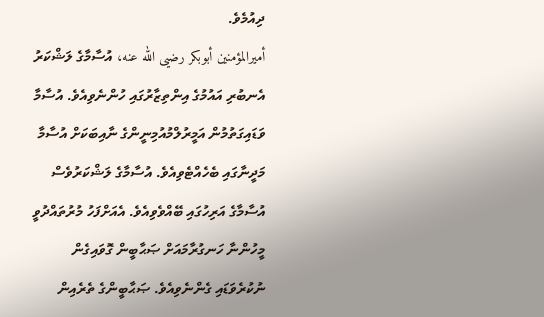ދިއުމެވެ.
أميرالمؤمنين أبوبكر رضيى الله عنه، އުސާމާގެ ލަޝްކަރު އެނބުރި އައުމުގެ އިންތިޒާރުގައި ހުންނެވިއެވެ. އުސާމާ ވަޑައިގަތުމުން އަމީރުލްމުއުމިނީންގެ ނާއިބަކަށް އުސާމާ މަދީނާގައި ބެހެއްޓެވިއެވެ. އުސާމާގެ ލަޝްކަރުވެސް އުސާމާގެ އަރިހުގައި ބޭއްވެވިއެވެ. އެއަށްފަހު މުރުތައްދުވީ މީހުންނާ ހަނގުރާމައަށް ޞަޙާބީން ގޮވައިގެން ނުކުރެވަޑައި ގެންނެވިއެވެ. ޞަޙާބީންގެ ތެރެއިން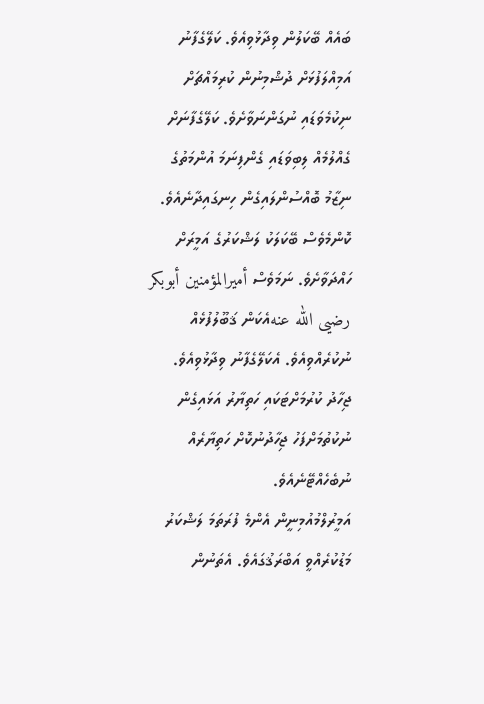ބައެއް ބޭކަލުން ވިދާޅުވިއެވެ. ކަލޭގެފާނު އަމިއްލަފުޅަށް ދުޝްމިނުން ކުރިމައްޗަށް ނިކުމެވަޑައި ނުގަންނަވާށެވެ. ކަލޭގެފާނަށް ގެއްލުމެއް ލިބިވަޑައި ގެންފިނަމަ އުންމަތުގެ ނިޒާމު ބޮއްސުންލައިގެން ހިނގައިދާނެއެވެ. ކޮންމެވެސް ބޭކަލަކު ލަޝްކަރުގެ އަމީރަށް ހައްދަވާށެވެ. ނަމަވެސް أميرالمؤمنين أبوبكر رضيى الله عنهއެކަން ޤަބޫލުފުޅެއް ނުކުރެއްވިއެވެ. އެކަލޭގެފާނު ވިދާޅުވިއެވެ. ޖިހާދު ކުރުމަށްޓަކައި ހަތިޔާރު އަޅައިގެން ނުކުތުމަށްފަހު ޖިހާދުނުކޮށް ހަތިޔާރެއް ނުބެހެއްޓޭނެއެވެ.
އަމީރުލްމުއުމިނީން އެންމެ ފުރަތަމަ ލަޝްކަރު މަޑުކުރެއްވީ އަބްރަޤުގައެވެ. އެތަނުން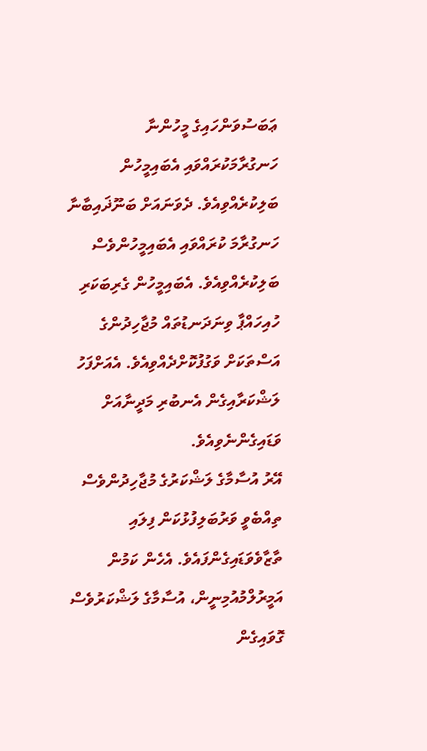ޢަބަސުވަންހައިގެ މީހުންނާ ހަނގުރާމަކުރައްވައި އެބައިމީހުން ބަލިކުރެއްވިއެވެ. ދެވަނައަށް ބަނޫޛައިބާނާ ހަނގުރާމަ ކުރައްވައި އެބައިމީހުންވެސް ބަލިކުރެއްވިއެވެ. އެބައިމީހުން ގެރިބަކަރި ހުއިހައްޕާ ވިނަދަނޑުތައް މުޖާހިދުންގެ އަސްތަކަށް ވަގުފުކޮށްދެއްވިއެވެ. އެއަށްފަހު ލަޝްކަރާއިގެން އެނބުރި މަދީނާއަށް ވަޑައިގެންނެވިއެވެ.
އޭރު އުސާމާގެ ލަޝްކަރުގެ މުޖާހިދުންވެސް ތިއްބެވީ ވަރުބަލިފުޅުކަން ފިލައި ތާޒާވެވަޑައިގެންފައެވެ. އެހެން ކަމުން އަމީރުލްމުއުމިނީން، އުސާމާގެ ލަޝްކަރުވެސް ގޮވައިގެން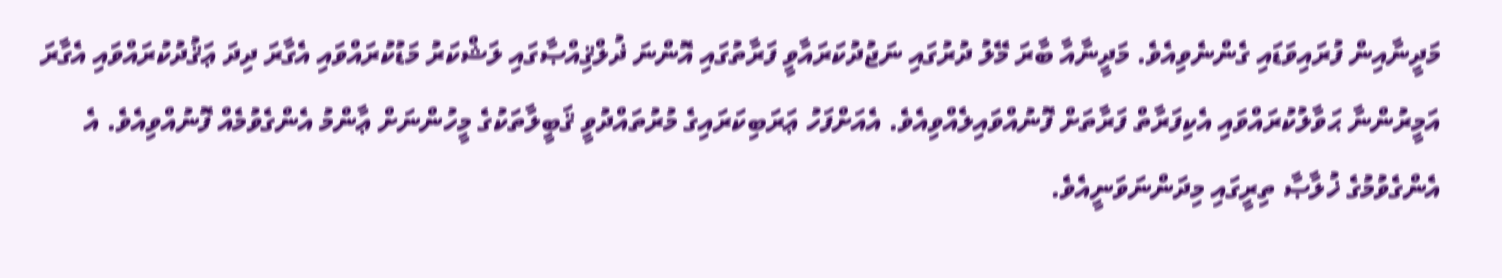މަދީނާއިން ފުރައިވަޑައި ގެންނެވިއެވެ. މަދީނާއާ ބާރަ މޭލު ދުރުގައި ނަޖުދުކަރައާވީ ފަރާތުގައި އޮންނަ ޛުލްޤިއްޞާގައި ލަޝްކަރު މަޑުކުރައްވައި އެގާރަ ދިދަ ޢަޤުދުކުރައްވައި އެގާރަ އަމީރުންނާ ޙަވާލުކުރައްވައި އެކިފަރާތް ފަރާތަށް ފޮނުއްވައިލެއްވިއެވެ. އެއަށްފަހު ޢަރަބިކަރައިގެ މުރުތައްދުވީ ޤަބީލާތަކުގެ މީހުންނަށް ޢާންމު އެންގެވުމެއް ފޮނުއްވިއެވެ. އެ އެންގެވުމުގެ ޚުލާޞާ ތިރީގައި މިދަންނަވަނީއެވެ.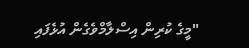"މީގެ ކުރިން އިސްލާމްވެގެން އުޅެފައި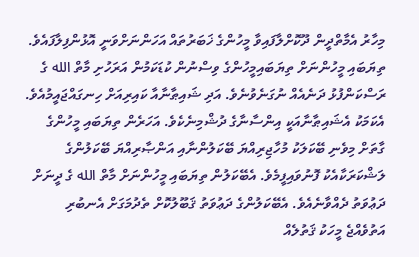މިހާރު އެމާތްދީން ދޫކޮށްލާފައިވާ މީހުންގެ ޚަބަރުތައް އަހަންނަށްވަނީ އޮޅުންފިލާފައެވެ. ތިޔަބައި މީހުންނަށް ތިޔަބައިމީހުންގެ ވިސްނުން ކުޑަކަމުން އަރަހުށި މާތް الله ގެ ރަސްކަންފުޅު ދަނެއެއް ނުގަނެވުނެވެ. އަދި ޝައިޠާނާއާ ކައިރިއަށް ހިނގައްޖައީމުއެވެ. އެކަމަކު އެޝައިޠާނާއަކީ އިންސާނާގެ ދުޝްމިނެކެވެ. އަހަރެން ތިޔަބައި މީހުންގެ ގާތަށް މިވެނި ބޭކަލަކު މުހާޖިރިއްޔަ ބޭކަލުންނާއި އަންޞާރިއްޔަ ބޭކަލުންގެ ލަޝްކަރަކާއެކު ފޮނުވައިފީމެވެ. އެބޭކަލުން ތިޔަބައި މީހުންނަށް މާތް الله ގެ ދީނަށް ދަޢުވަތު ދެއްވާނެއެވެ. އެބޭކަލުންގެ ދަޢުވަތު ޤަބޫލުކޮށް ތެދުމަގަށް އެނބުރި އަތުވެއްޖެ މީހަކު ޤަތުލެއް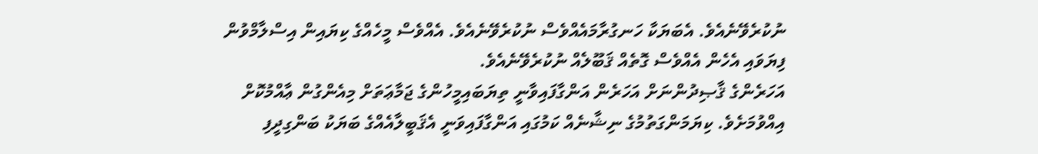ނުކުރެވޭނެއެވެ. އެބަޔަކާ ހަނގުރާމައެއްވެސް ނުކުރެވޭނެއެވެ. އެއްވެސް މީހެއްގެ ކިޔައިން އިސްލާމްވުން ފިޔަވައި އެހެން އެއްވެސް ގޮތެއް ޤަބޫލެއް ނުކުރެވޭނެއެވެ.
އަހަރެންގެ ޤާޞިދުންނަށް އަހަރެން އަންގާފައިވާނީ ތިޔަބައިމީހުންގެ ޖަމާޢަތަށް މިއެންގުން ޢާއްމުކޮށް އިއްވުމަށެވެ. ކިޔަމަންގަތުމުގެ ނިޝާނެއް ކަމުގައި އަންގާފައިވަނީ އެޤަބީލާއެއްގެ ބަޔަކު ބަންގިދީފި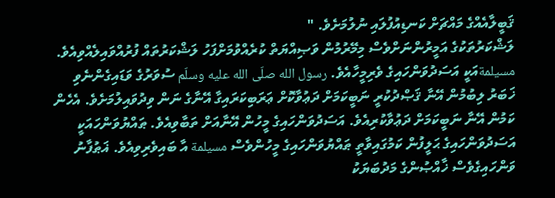ޤަބީލާއެއްގެ މައްޗަށް ކަނޑިއުފުލައި ނުލުމަށެވެ. "
ލަޝްކަރުތަކުގެ އަމީރުންނަށްވެސް މިމޭރުމުން ވަޞިއްޔަތް ކުރެއްވުމަށްފަހު ލަޝްކަރުތައް ފުރުއްވައިލެއްވިއެވެ.
مسيلمةއަކީ އަސަދުވަންހައިގެ ވެރިމީހާއެވެ. رسول الله صلّى الله عليه وسلّم ސުވަރުގެ ވަޑައިގެންނެވި ޚަބަރު ލިބުމުން އޭނާ ޤަޞްދުކުރީ ނަބީކަމަށް ދަޢުވާކޮށް ޢަރަބިކަރައިގާ އޭނާގެ ނަން ވިދުވައިލުމަށެވެ. އެހެން ކަމުން އޭނާ ނަބީކަމަށް ދަޢުވާކުރިއެވެ. އަސަދުވަންހައިގެ މީހުން އޭނާއަށް ތަބާވިއެވެ. ޠައްޔުވަންހައަކީ އަސަދުވަންހައިގެ ޙަލީފުން ކަމުގައިވާތީ ޠައްޔުވަންހައިގެ މީހުންވެސް مسيلمة އާ ބައިވެރިވިއެވެ. ޣަޠުފާނު ވަންހައިގެވެސް ޚާއްޞުންގެ މަދުބަޔަކު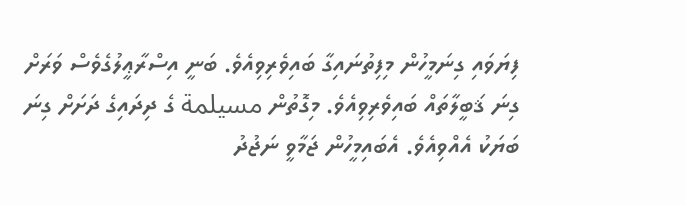ފިޔަވައި ގިނަމީހުން މިފިތުނައިގާ ބައިވެރިވިއެވެ. ބަނީ އިސްރާޢީލުގެވެސް ވަރަށް ގިނަ ޤަބީލާތައް ބައިވެރިވިއެވެ. މިގޮތުން مسيلمة ގެ ދިދައިގެ ދަށަށް ގިނަ ބަޔަކު އެއްވިއެވެ. އެބައިމީހުން ޖަމާވީ ނަޖުދު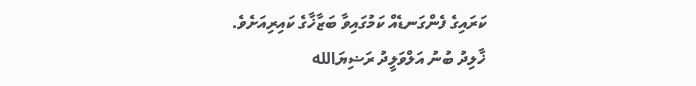ކަރައިގެ ފެންގަނޑެއް ކަމުގައިވާ ބަޒާޚާގެ ކައިރިއަށެވެ.
ޚާލިދު ބުނު އަލްވަލީދު ރަޟިޔަالله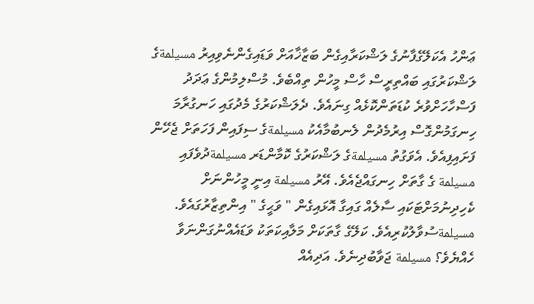ޢަންހު އެކަލޭގެފާނުގެ ލަޝްކަރާއިގެން ބަޒާޚާއަށް ވަޑައިގެންނެވިއިރު مسيلمةގެ ލަޝްކަރުގައި ބައްތިރީސް ހާސް މީހުން ތިއްބެވެ. މުސްލިމުންގެ ޢަދަދު ފަސްހާހަށްވުރެ ކުޑަތަންކޮޅެއް ގިނައެވެ. ދެލަޝްކަރުގެ މެދުގައި ހަނގުރާމަ ހިނގަމުންގޮސް އިރުމެދުން ލެނބުމާއެކު مسيلمةގެ ސިފައިން ފަހަތަށް ޖެހޭން ފަށައިފިއެވެ. އެވަގުތު مسيلمةގެ ލަޝްކަރުގެ ކޮމާންޑަރ مسيلمةދުވެފައި مسيلمة ގެ ގާތަށް ހިނގައްޖެއެވެ. އޭރު مسيلمة އިނީ މީހުންނަށް ކެހިދިނުމަށްޓަކައި ސާލެއް ގައިގާ އޮޅައިގެން " ވަޙީގެ " އިންތިޒާރުގައެވެ. مسيلمةސުވާލުކުރިއެވެ. ކަލޭގެ ގާތަކަށް މަލާއިކަތަކު ވަޑައެއްނުގަންނަވާ ހެއްޔެވެ؟ مسيلمة ޖަވާބުދިނެވެ. އަދިއެއް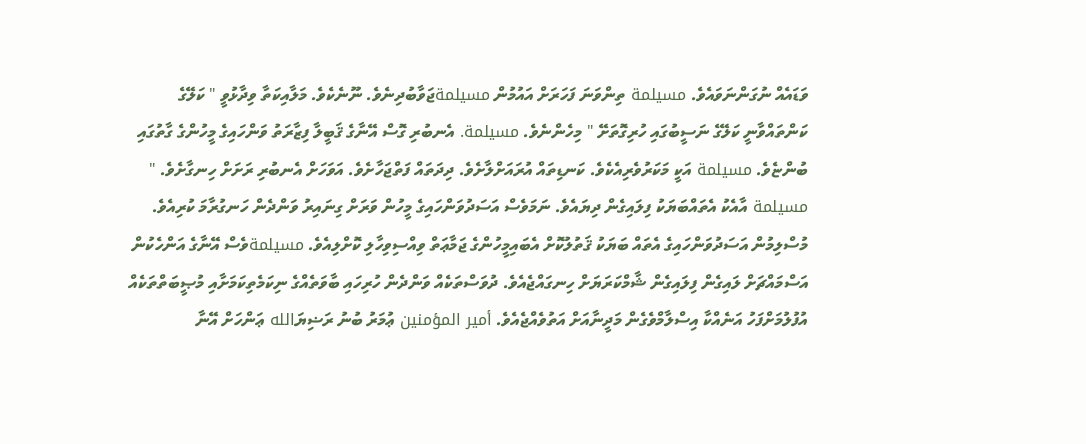ވަޑައެއް ނުގަންނަވައެވެ. مسيلمة ތިންވަނަ ފަހަރަށް އައުމުން مسيلمةޖަވާބުދިނެވެ. ނޫނެކެވެ. މަލާއިކަތާ ވިދާޅުވީ " ކަލޭގެ ކަންތައްވާނީ ކަލޭގެ ނަސީބުގައި ހުރިގޮތަށޭ " މިހެންނެވެ. مسيلمة. އެނބުރި ގޮސް އޭނާގެ ޤަބީލާ ފިޒާރަތު ވަންހައިގެ މީހުންގެ ގާތުގައި ބުންޏެވެ. مسيلمة އަކީ މަކަރުވެރިއެކެވެ. ކަނޑިތައް އުރައަށްލާށެވެ. ދިދަތައް ފަތްޖަހާށެވެ. އަވަހަށް އެނބުރި ރަށަށް ހިނގާށެވެ. " مسيلمة އާއެކު އެތައްބަޔަކު ފިލައިގެން ދިޔައެވެ. ނަމަވެސް އަސަދުވަންހައިގެ މީހުން ވަރަށް ގިނައިރު ވަންދެން ހަނގުރާމަ ކުރިއެވެ. މުސްލިމުން އަސަދުވަންހައިގެ އެތައް ބަޔަކު ޤަތުލުކޮށް އެބައިމީހުންގެ ޖަމާޢަތް ވިއްސިވިހާލި ކޮށްލިއެވެ. مسيلمةވެސް އޭނާގެ އަންހެކުން އަސްމައްޗަށް ލައިގެން ފިލައިގެން ޝާމްކަރަޔަށް ހިނގައްޖެއެވެ. ދުވަސްތަކެއް ވަންދެން ހުރިހައި ބާވަތެއްގެ ނިކަމެތިކަމަށާއި މުޞީބަތްތަކެއް އުފުލުމަށްފަހު އަނެއްކާ އިސްލާމްވެގެން މަދީނާއަށް އަތުވެއްޖެއެވެ. أمير المؤمنين ޢުމަރު ބުނު ރަޟިޔަالله ޢަންހަށް އޭނާ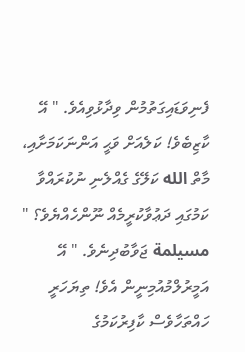ފެނިވަޑައިގަތުމުން ވިދާޅުވިއެވެ. " އޭ ކާޒިބެވެ! ކަލެއަށް ވަޙީ އަންނަކަމަށާއި، މާތް الله ކަލޭގެ ގެއްލެނި ނުކުރައްވާ ކަމުގައި ދަޢުވާކުރީމެއް ނޫންހެއްޔެވެ؟ " مسيلمة ޖަވާބުދިނެވެ. " އޭ އަމީރުލްމުއުމިނީން އެވެ! ތިޔަހަރީ ހައްތަހާވެސް ކާފިރުކަމުގެ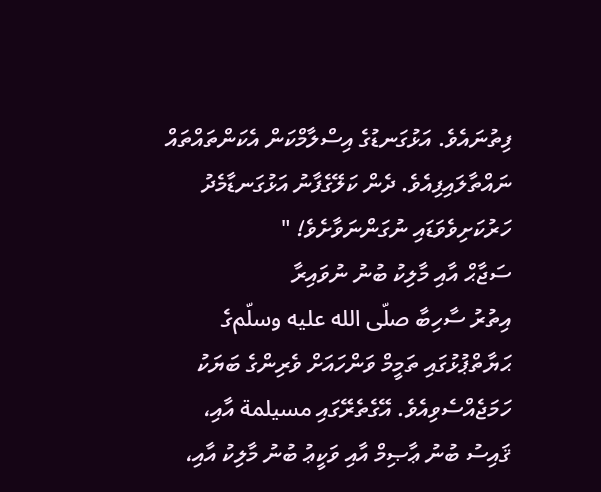ފިތުނައެވެ. އަޅުގަނޑުގެ އިސްލާމްކަން އެކަންތައްތައް ނައްތާލައިފިއެވެ. ދެން ކަލޭގެފާނު އަޅުގަނޑާމެދު ހަރުކަށިވެވަޑައި ނުގަންނަވާށެވެ! "
ސަޖާޙް އާއި މާލިކު ބުނު ނުވައިރާ
އިތުރު ސާހިބާ صلّى الله عليه وسلّمގެ ޙަޔާތްޕުޅުގައި ތަމީމް ވަންހައަށް ވެރިންގެ ބަޔަކު ހަމަޖެއްސެވިއެވެ. އޭގެތެރޭގައި مسيلمة އާއި، ޤައިސު ބުނު ޢާޞިމް އާއި ވަކީޢު ބުނު މާލިކު އާއި،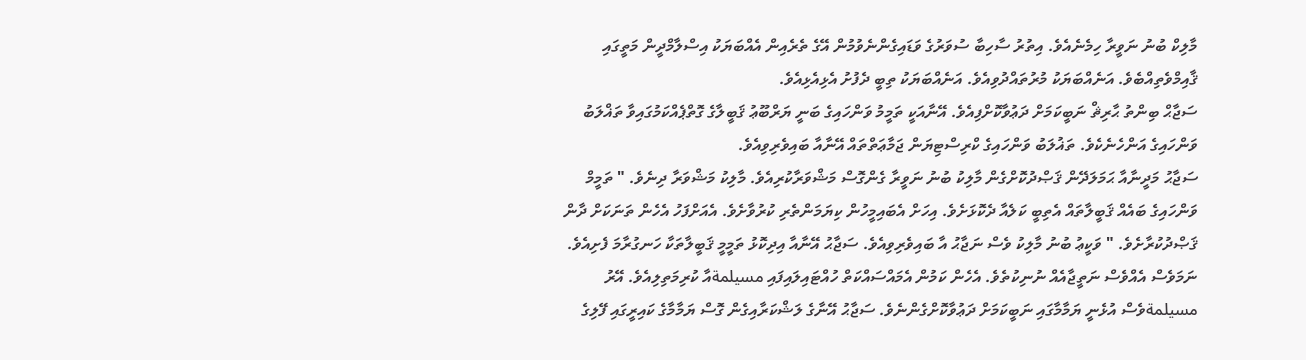މާލިކް ބުނު ނަވީރާ ހިމެނެއެވެ. އިތުރު ސާހިބާ ސުވަރުގެ ވަޑައިގެންނެވުމުން އޭގެ ތެރެއިން އެއްބަޔަކު އިސްލާމްދީން މަތީގައި ޤާއިމްވެތިއްބެވެ. އަނެއްބަޔަކު މުރުތައްދުވިއެވެ. އަނެއްބަޔަކު ތިބީ ދެފުށު އެޅިއެޅިއެވެ.
ސަޖާޙް ބިންތު ޙާރިޘް ނަބީކަމަށް ދަޢުވާކޮށްފިއެވެ. އޭނާއަކީ ތަމީމު ވަންހައިގެ ބަނީ ޔަރްބޫޢު ޤަބީލާގެ ގޮތްޕެއްކަމުގައިވާ ތަޣްލަބު ވަންހައިގެ އަންހެނެކެވެ. ތަޣުލަބު ވަންހައިގެ ކްރިސްޓިޔަން ޖަމާޢަތްތައް އޭނާއާ ބައިވެރިވިއެވެ.
ސަޖާޙު މަދީނާއާ ޙަމަލަދޭން ޤަޞްދުކޮށްގެން މާލިކު ބުނު ނަވީރާ ގެންގޮސް މަޝްވަރާކުރިއެވެ. މާލިކު މަޝްވަރާ ދިނެވެ. " ތަމީމް ވަންހައިގެ ބައެއް ޤަބީލާތައް އެތިބީ ކަލެއާ ދެކޮޅަށެވެ. އިހަށް އެބައިމީހުން ކިޔަމަންތެރި ކުރުވާށެވެ. އެއަށްފަހު އެހެން ތަނަކަށް ދާން ޤަޞްދުކުރާށެވެ. " ވަކީޢު ބުނު މާލިކު ވެސް ނަޖާޙު އާ ބައިވެރިވިއެވެ. ސަޖާޙު އޭނާއާ އިދިކޮޅު ތަމީމީ ޤަބީލާތަކާ ހަނގުރާމަ ފެށިއެވެ. ނަމަވެސް އެއްވެސް ނަތީޖާއެއް ނުނިކުތެވެ. އެހެން ކަމުން އެމައްސައްކަތް ހުއްޓައިލައިފައި مسيلمةއާ ކުރިމަތިލިއެވެ. އޭރު مسيلمةވެސް އުޅެނީ ޔަމާމާގައި ނަބީކަމަށް ދަޢުވާކޮށްގެންނެވެ. ސަޖާޙު އޭނާގެ ލަޝްކަރާއިގެން ގޮސް ޔަމާމާގެ ކައިރީގައި ފޭލިގެ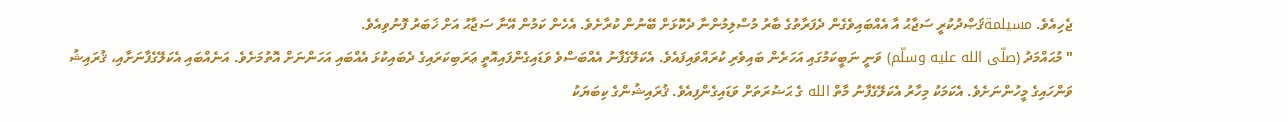ޖެހިއެވެ. مسيلمةޤަޞްދުކުރީ ސަޖާޙު އާ އެއްބައިވެގެން ދެފަރާތުގެ ބާރު މުސްލިމުންނާ ދެކޮޅަށް ބޭނުން ކުރާށެވެ. އެހެން ކަމުން އޭނާ ސަޖާޙު އަށް ޚަބަރު ފޮނުވިއެވެ.
" މުޙައްމަދު (صلّى الله عليه وسلّم) ވަނީ ނަބީކަމުގައި އަހަރެން ބައިވެރި ކުރައްވައިފައެވެ. އެކަލޭގެފާނު އެއްބަސްވެ ވަޑައިގެންފައިއޮތީ ޢަރަބިކަރައިގެ ދެބައިކުޅަ އެއްބައި އަހަންނަށް އޮތުމަށެވެ. އަނެއްބައި އެކަލޭގެފާނަށާއި، ޤުރައިޝު ވަންހައިގެ މީހުންނަށެވެ. އެކަމަކު މިހާރު އެކަލޭގެފާނު މާތް الله ގެ ޙަޟުރަތަށް ވަޑައިގެންފިއެވެ. ޤުރައިޝުންގެ ކިބަޔަކު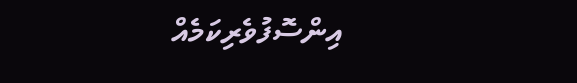އިންސޮފުވެރިކަމެއް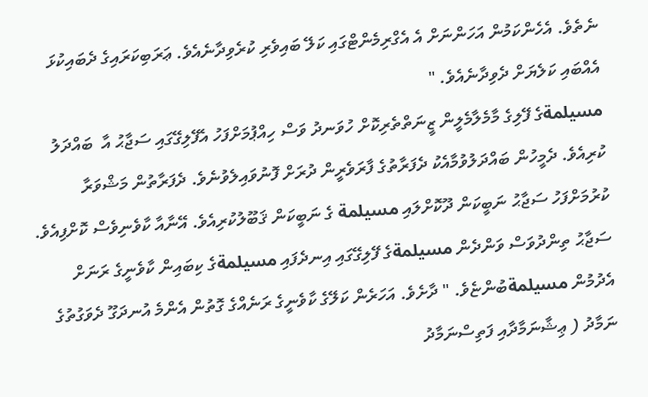ނެތެވެ. އެހެންކަމުން އަހަންނަށް އެ އެގްރިމެންޓްގައި ކަލޭ ބައިވެރި ކުރެވިދާނެއެވެ. ޢަރަބިކަރައިގެ ދެބައިކުޅަ އެއްބައި ކަލެޔަށް ދެވިދާނެއެވެ. "
مسيلمةގެ ފޭލިގެ މާމެލާމެލީން ޒީނަތްތެރިކޮށް ހުވަނދު ވަސް ހިއްޕުމަށްފަހު އެފޭލިގޭގައި ސަޖާޙު އާ  ބައްދަލު ކުރިއެވެ. ދެމީހުން ބައްދަލުވުމާއެކު ދެފަރާތުގެ ފާރަވެރީން ދުރަށް ފޮނުވައިލެވުނެވެ. ދެފަރާތުން މަޝްވަރާ ކުރުމަށްފަހު ސަޖާޙު ނަބީކަން ދޫކޮށްލައި مسيلمة ގެ ނަބީކަން ޤަބޫލުކުރިއެވެ. އޭނާއާ ކާވެނިވެސް ކޮށްފިއެވެ. ސަޖާޙު ތިންދުވަސް ވަންދެން مسيلمةގެ ފޭލިގޭގައި އިނދެފައި مسيلمةގެ ކިބައިން ކާވެނީގެ ރަނަށް އެދުމުން مسيلمةބުންޏެވެ. " ދާށެވެ. އަހަރެން ކަލޭގެ ކާވެނީގެ ރަނެއްގެ ގޮތުން އެންމެ އުނދަގޫ ދެވަގުތުގެ ނަމާދު ( ޢިޝާނަމާދާއި ފަތިސްނަމާދު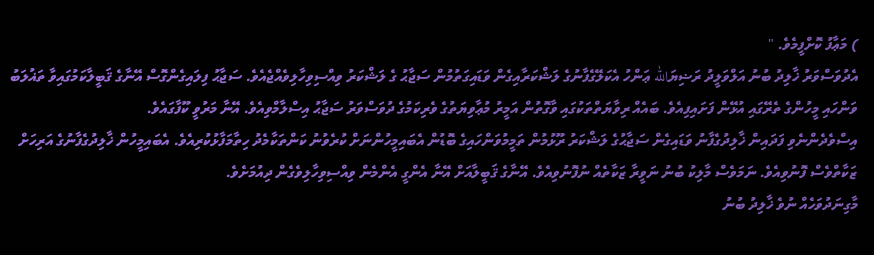) މަޢާފު ކޮށްފީމެވެ. "
އެދުވަސްވަރު ޚާލިދު ބުނު އަލްވަލީދު ރަޟިޔަالله ޢަންހު އެކަލޭގެފާނުގެ ލަޝްކަރާއިގެން ވަޑައިގަތުމުން ސަޖާޙު ގެ ލަޝްކަރު ވިއްސިވިހާލިވެއްޖެއެވެ. ސަޖާޙު ފިލައިގެންގޮސް އޭނާގެ ޤަބީލާކަމުގައިވާ ތަޣުލަބު ވަންހައި މީހުންގެ ތެރޭގައި އުޅޭން ފަށައިފިއެވެ. ބައެއް ރިވާޔަތްތަކުގައި ވާގޮތުން އަމީރު މުޢާވިޔަތުގެ ވެރިކަމުގެ ދުވަސްވަރު ސަޖާޙު އިސްލާމްވިއެވެ. އޭނާ މަރުވީ ކޫފާގައެވެ.
އިސްވެދެންނެވި ފަދައިން ޚާލިދުގެފާނު ވަޑައިގެން ސަޖާޙުގެ ލަޝްކަރު ރޫޅުމުން ތަމީމުވަންހައިގެ ބޮޑުން އެބައިމީހުންނަށް ކުރެވުނު ކަންތަކާމެދު ހިތާމަފާޅުކުރިއެވެ. އެބައިމީހުން ޚާލިދުގެފާނުގެ އަރިހަށް ޒަކާތްވެސް ފޮނުވިއެވެ. ނަމަވެސް މާލިކު ބުނު ނަވީރާ ޒަކާތެއް ނުފޮނުވިއެވެ. އޭނާގެ ޤަބީލާއަށް އޭނާ އެންގީ އެންމެން ވިއްސިވިހާލިވެގެން ދިއުމަށެވެ.
މާގިނަދުވަހެއް ނުވެ ޚާލިދު ބުނު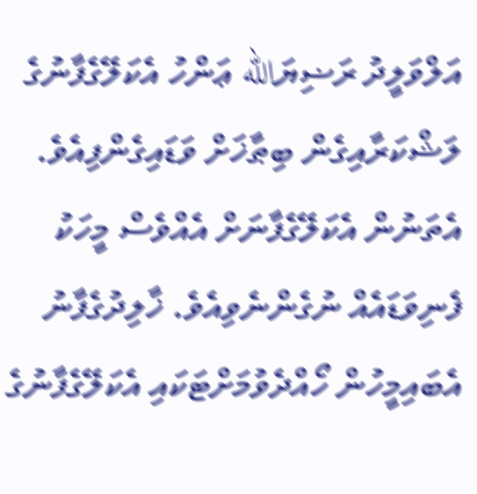އަލްވަލީދު ރަޟިޔަالله ޢަންހު އެކަލޭގެފާނުގެ ލަޝްކަރާއިގެން ބިޠާޚަށް ވަޑައިގެންފިއެވެ. އެތަނުން އެކަލޭގެފާނަށް އެއްވެސް މީހަކު ފެނިވަޑައެއް ނުގެންނެވިއެވެ. ޚާލިދުގެފާނު އެބައިމީހުން ހޯއްދެވުމަށްޓަކައި އެކަލޭގެފާނުގެ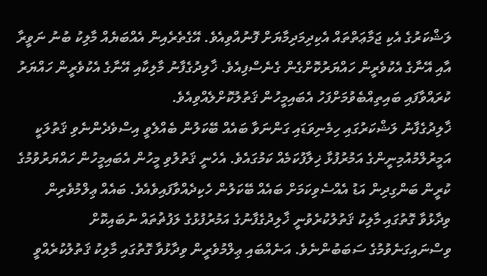ލަޝްކަރުގެ އެކި ޖަމާޢަތްތައް އެކިދިމަދިމާޔަށް ފޮނުއްވިއެވެ. އޭގެތެރެއިން އެއްބަޔެއް މާލިކު ބުނު ނަވީރާ އާއި އޭނާގެ އެކުވެރީން ހައްޔަރުކޮށްގެން ގެނެސްފިއެވެ. ޚާލިދުގެފާނު މާލިކާއި އޭނާގެ އެކުވެރީން ހައްޔަރު ކުރައްވާފައި ބައިތިއްބެވުމަށްފަހު އެބައިމީހުން ޤަތުލުކޮށްލެއްވިއެވެ.
ޚާލިދުގެފާނު ލަޝްކަރުގައި ހިމެނިވަޑައި ގަންނަވާ ބައެއް ބޭކަލުން ބެއްލެވީ އިސްވެދެންނެވި ޤަތުލަކީ އަމީރުލްމުއުމިނީންގެ އަމުރުފުޅާ ޚިލާފުކަމެއް ކަމުގައެވެ. އެހެނީ ޤަތުލުވި މީހުން އެބައިމީހުން ހައްޔަރުވުމުގެ ކުރީން ބަންގިދިން އަޑު އެއްސެވިކަމަށް ބައެއް ބޭކަލުން ހެކިދެއްވާފައިވެއެވެ. ބައެއް ޢިލްމުވެރިން ވިދާޅުވާ ގޮތުގައި މާލިކު ޤަތުލުކުރެވުނީ ޚާލިދުގެފާނުގެ އަމުރުފުޅުގެ ލަފުޡުތައް ނުބައިކޮށް ވިސްނައިގަނެވުމުގެ ސަބަބުންނެވެ. އަނެއްބައި ޢިލްމުވެރީން ވިދާޅުވާ ގޮތުގައި މާލިކު ޤަތުލުކުރެއްވީ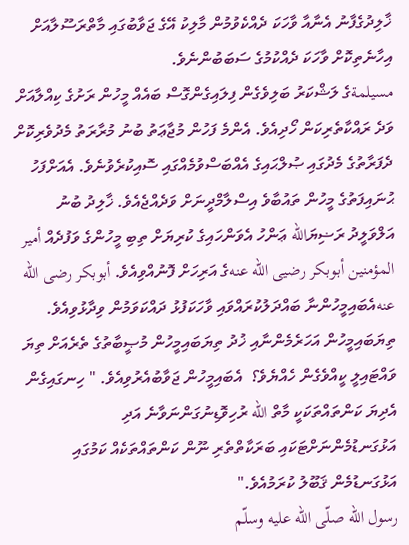ޚާލިދުގެފާނު އެނާއާ ވާހަކަ ދެއްކެވުމުން މާލިކު އޭގެ ޖަވާބުގައި މާތްރަސޫލާއަށް އިހާނެތިކޮށް ވާހަކަ ދެއްކުމުގެ ސަބަބުންނެވެ.
مسيلمةގެ ލަޝްކަރު ބަލިވެގެން ފިލައިގެންގޮސް ބައެއް މީހުން ރަށުގެ ކިއްލާއަށް ވަދެ ރައްކާތެރިކަން ހޯދިއެވެ. އެންމެ ފަހުން މުޖާޢަތު ބުނު މުރާރަތު މެދުވެރިކޮށް ދެފަރާތުގެ މެދުގައި ޞުލްޙައިގެ އެއްބަސްވުމެއްގައި ސޮއިކުރެވުނެވެ. އެއަށްފަހު ޙުނައިފަތުގެ މީހުން ތައުބާވެ އިސްލާމްދީނަށް ވަދެއްޖެއެވެ. ޚާލިދު ބުނު އަލްވަލީދު ރަޟިޔަالله ޢަންހު އެވަންހައިގެ ކުރިޔަށް ތިބި މީހުންގެ ވަފުދެއް أمير المؤمنين أبوبكر رضيى الله عنهގެ އަރިހަށް ފޮނުއްވިއެވެ. أبوبكر رضى الله عنهއެބައިމީހުންނާ ބައްދަލުކުރައްވައި ވާހަކަފުޅު ދައްކަވަމުން ވިދާޅުވިއެވެ. ތިޔަބައިމީހުން އަހަރެމެންނާއި ޚުދު ތިޔަބައިމީހުން މުޞީބާތުގެ ތެރެއަށް ތިޔަ ވައްޓައިލީ ކީއްވެގެން ހެއްޔެވެ؟  އެބައިމީހުން ޖަވާބުއެރުވިއެވެ. " ހިނގައިގެން އެދިޔަ ކަންތައްތަކަކީ މާތް الله ރުހިވޮޑިނުގަންނަވާނެ އަދި އަޅުގަނޑުމެންނަށްޓަކައި ބަރަކާތްތެރި ނޫން ކަންތައްތަކެއް ކަމުގައި އަޅުގަނޑުމެން ޤަބޫލު ކުރަމުއެވެ."
رسول الله صلّى الله عليه وسلّم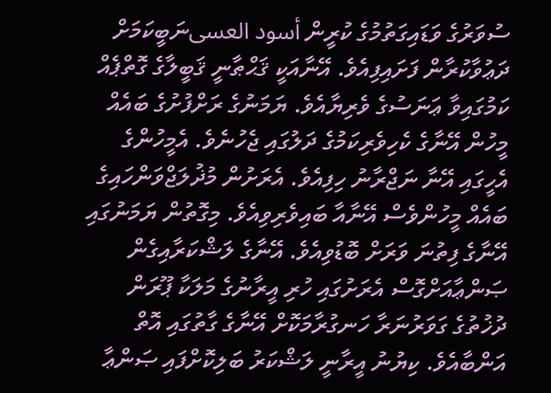ސުވަރުގެ ވަޑައިގަތުމުގެ ކުރީން أسود العسىނަބީކަމަށް ދަޢުވާކުރާން ފަށައިފިއެވެ. އޭނާއަކީ ޤަޙްޠާނީ ޤަބީލާގެ ގޮތްޕެއް ކަމުގައިވާ ޢަނަސުގެ ވެރިޔާއެވެ. ޔަމަނުގެ ރަށްފުށުގެ ބައެއް މީހުން އޭނާގެ ކެހިވެރިކަމުގެ ދަލުގައި ޖެހުނެވެ. އެމީހުންގެ އެހީގައި އޭނާ ނަޖްރާނު ހިފިއެވެ. އެރަށުން މުޛުލަޖްވަންހައިގެ ބައެއް މީހުންވެސް އޭނާއާ ބައިވެރިވިއެވެ. މިގޮތުން ޔަމަނުގައި އޭނާގެ ފިތުނަ ވަރަށް ބޮޑުވިއެވެ. އޭނާގެ ލަޝްކަރާއިގެން ޞަންޢާއަށްގޮސް އެރަށުގައި ހުރި އީރާނުގެ މަލަކާ ޕޫރަން ދުޚުތުގެ ގަވަރުނަރާ ހަނގުރާމަކޮށް އޭނާގެ ގާތުގައި އޮތް އަންބާއެވެ. ކިޔުނު އީރާނީ ލަޝްކަރު ބަލިކޮށްފައި ޞަންޢާ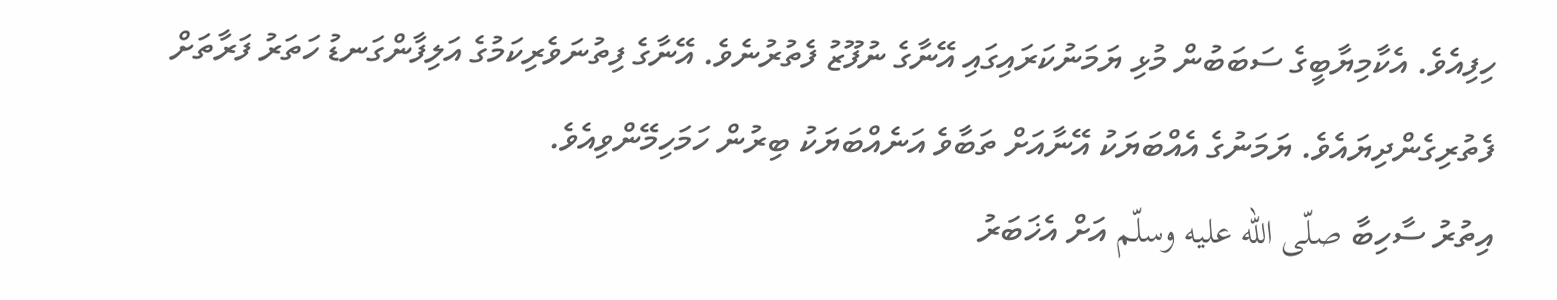ހިފިއެވެ. އެކާމިޔާބީގެ ސަބަބުން މުޅި ޔަމަނުކަރައިގައި އޭނާގެ ނުފޫޒު ފެތުރުނެވެ. އޭނާގެ ފިތުނަވެރިކަމުގެ އަލިފާންގަނޑު ހަތަރު ފަރާތަށް ފެތުރިގެންދިޔައެވެ. ޔަމަނުގެ އެއްބަޔަކު އޭނާއަށް ތަބާވެ އަނެއްބަޔަކު ބިރުން ހަމަހިމޭންވިއެވެ.
އިތުރު ސާހިބާ صلّى الله عليه وسلّم އަށް އެޚަބަރު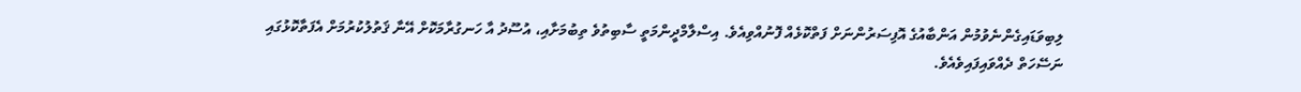ލިބިވަޑައިގެންނެވުމުން އަންބާއުގެ އޮފިސަރުންނަށް ފަތްކޮޅެއް ފޮނުއްވިއެވެ. އިސްލާމްދީންމަތީ ސާބިތުވެ ތިބުމަށާއި، އުސޫދު އާ ހަނގުރާމަކޮށް އޭނާ ޤަތުލުކުރުމަށް އެފަތާކޮޅުގައި ނަސޭހަތް ދެއްވައިފައިވެއެވެ.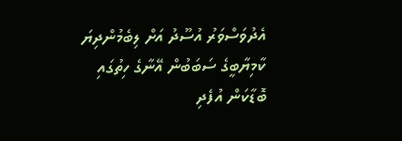އެދުވަސްވަރު އުސޫދު އަށް ލިބެމުންދިޔަ ކާމިޔާބީގެ ސަބަބުން އޭނާގެ ހިތުގައި ބޮޑާކަން އުފެދި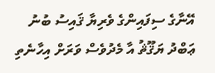އޭނާގެ ސިފައިންގެ ވެރިޔާ ޤައިސު ބުނު ޢަބްދު ޔަޤޫޘު އާ މެދުވެސް ވަރަށް އިހާނެތި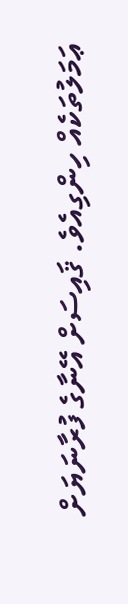ޢަމަލުތަކެއް ހިންގިއެވެ. ޤައިސަށް އޭނާގެ ފުރާނަޔަށް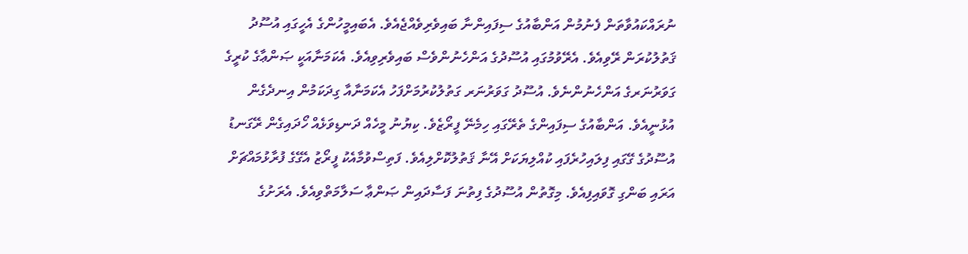ނުރައްކައުވާތަން ފެނުމުން އަންބާއުގެ ސިފައިންނާ ބައިވެރިވެއްޖެއެވެ. އެބައިމީހުންގެ އެހީގައި އުސޫދު ޤަތުލުކުރަން ރޭވިއެވެ. އެރޭވުމުގައި އުސޫދުގެ އަންހެނުންވެސް ބައިވެރިވިއެވެ. އެކަމަނާއަކީ ޞަންޢާގެ ކުރީގެ ގަވަރުނަރގެ އަންހެނުންނެވެ. އުސޫދު ގަވަރުނަރ ގަތުލުކުރުމަށްފަހު އެކަމަނާއާ ގިދަކަމުން އިނދެގެން އުޅުނީއެވެ. އަންބާއުގެ ސިފައިންގެ ތެރޭގައި ހިމެނޭ ފީރޯޒެވެ. ކިޔުނު މީހެއް ދަނޑިވަޅެއް ހޯދައިގެން ރޭގަނޑު އުސޫދުގެ ގޭގައި ފިލައިހުރެފައި ކުއްލިޔަކަށް އޭނާ ޤަތުލުކޮށްލިއެވެ. ފަތިސްވުމާއެކު ފީރޯޒު އެގޭގެ ފުރާޅުމައްޗަށް އަރައި ބަންގި ގޮވައިފިއެވެ. މިގޮތުން އުސޫދުގެ ފިތުނަ ފަސާދައިން ޞަންޢާ ސަލާމަތްވިއެވެ. އެރަށުގެ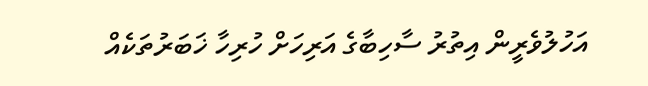އަހުލުވެރީން އިތުރު ސާހިބާގެ އަރިހަށް ހުރިހާ ޚަބަރުތަކެއް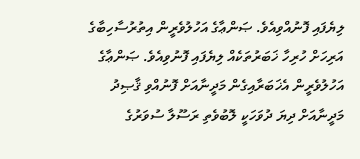ލިޔެފައި ފޮނުއްވިއެވެ. ޞަންޢާގެ އަހުލުވެރީން އިތުރުސާހިބާގެ އަރިހަށް ހުރިހާ ޚަބަރުތަކެއް ލިޔެފައި ފޮނުވިއެވެ. ޞަންޢާގެ އަހުލުވެރީން އެޚަބަރާއިގެން މަދީނާއަށް ފޮނުއްވި ޤާޞިދު މަދީނާއަށް ދިޔަ ދުވަހަކީ ލޮބުވެތި ރަސޫލާ ސުވަރުގެ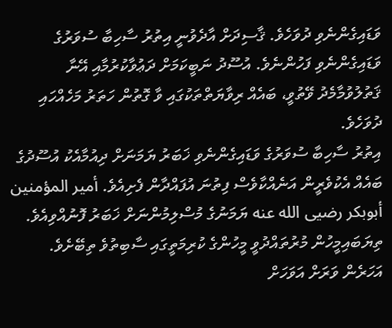ވަޑައިގެންނެވި ދުވަހެވެ. ޤާސިދަށް އާދެވުނީ އިތުރު ސާހިބާ ސުވަރުގެ ވަޑައިގެންނެވި ފަހުންނެވެ. އުސޫދު ނަބީކަމަށް ދަޢުވާކުރުމާއި އޭނާ ޤަތުލުވުމާމެދު ވޭތުވީ، ބައެއް ރިވާޔަތްތަކުގައި ވާ ގޮތުން ހަތަރު މަހެއްހައި ދުވަހެވެ.
އިތުރު ސާހިބާ ސުވަރުގެ ވަޑައިގެންނެވި ޚަބަރު ޔަމަނަށް ދިއުމާއެކު އުސޫދުގެ ބައެއް އެކުވެރީން އަނެއްކާވެސް ފިތުނަ އުފައްދާން ފެށިއެވެ. أمير المؤمنين أبوبكر رضيى الله عنه ޔަމަނުގެ މުސްލިމުންނަށް ޚަބަރު ފޮނުއްވިއެވެ. ތިޔަބައިމީހުން މުރުތައްދުވީ މީހުންގެ ކުރިމަތީގައި ސާބިތުވެ ތިބޭށެވެ. އަހަރެން ވަރަށް އަވަހަށް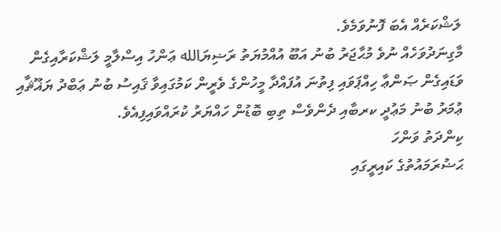ލަޝްކަރެއް އެބަ ފޮނުވަމެވެ.
މާގިނަދުވަހެއް ނުވެ މުޙާޖަރު ބުނު އަބޫ އުއްމުޔަތު ރަޟިޔަالله ޢަންހު އިސްލާމީ ލަޝްކަރާއިގެން ވަޑައިގެން ޞަންޢާ ހިއްޕަވައި ފިތުނަ އުފައްދާ މީހުންގެ ވެރީން ކަމުގައިވާ ޤައިސު ބުނު ޢަބްދު ޔަޣޫޘާއި ޢުމަރު ބުނު މަޢުދީ ކރބާއި ދެންވެސް ތިބި ބޮޑުން ހައްޔަރު ކުރައްވައިފިއެވެ.
ކިންދަތު ވަންހަ
ޙަޟުރަމައުތުގެ ކައިރީގައި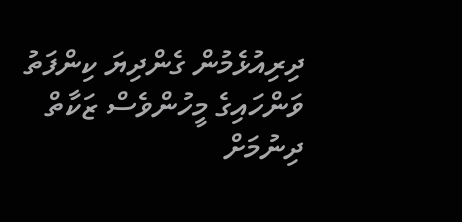ދިރިއުޅެމުން ގެންދިޔަ ކިންފަތު ވަންހައިގެ މީހުންވެސް ޒަކާތް ދިނުމަށް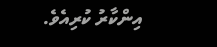އިންކާރު ކުރިއެވެ.